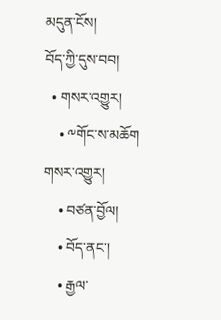མདུན་ངོས།
བོད་ཀྱི་དུས་བབ།
  • གསར་འགྱུར།
    • ༸གོང་ས་མཆོག གསར་འགྱུར།
    • བཙན་བྱོལ།
    • བོད་ནང་།
    • རྒྱལ་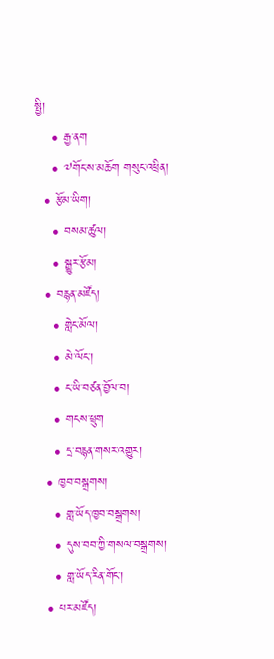སྤྱི།
    • རྒྱ་ནག
    • ༧གོང་ས་མཆོག གསུང་འཕྲིན།
  • རྩོམ་ཡིག།
    • བསམ་ཚུལ།
    • སྒྱུར་རྩོམ།
  • བརྙན་མཛོད།
    • གླེང་མོལ།
    • མེ་ལོང་།
    • ང་ཡི་བཙན་བྱོལ་བ།
    • གངས་ཕྲུག
    • དྲ་བརྙན་གསར་འགྱུར།
  • ཁྱབ་བསྒྲགས།
    • གླ་ཡོད་ཁྱབ་བསྒྲགས།
    • དུས་བབ་ཀྱི་གསལ་བསྒྲགས།
    • གླ་ཡོད་རིན་གོང་།
  • པར་མཛོད།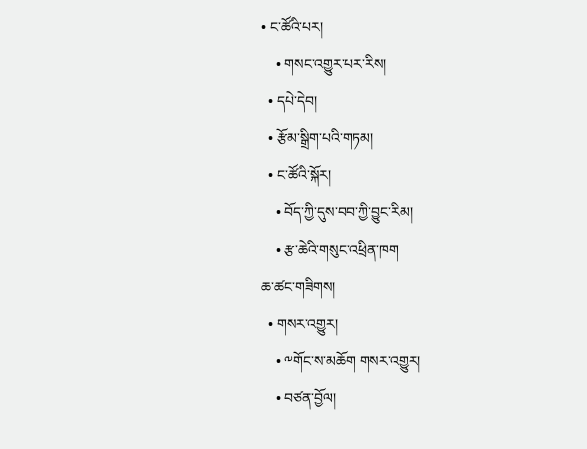• ང་ཚོའི་པར།
    • གསང་འགྱུར་པར་རིས།
  • དཔེ་དེབ།
  • རྩོམ་སྒྲིག་པའི་གཏམ།
  • ང་ཚོའི་སྐོར།
    • བོད་ཀྱི་དུས་བབ་ཀྱི་བྱུང་རིམ།
    • རྩ་ཆེའི་གསུང་འཕྲིན་ཁག
ཆ་ཚང་གཟིགས།
  • གསར་འགྱུར།
    • ༸གོང་ས་མཆོག གསར་འགྱུར།
    • བཙན་བྱོལ།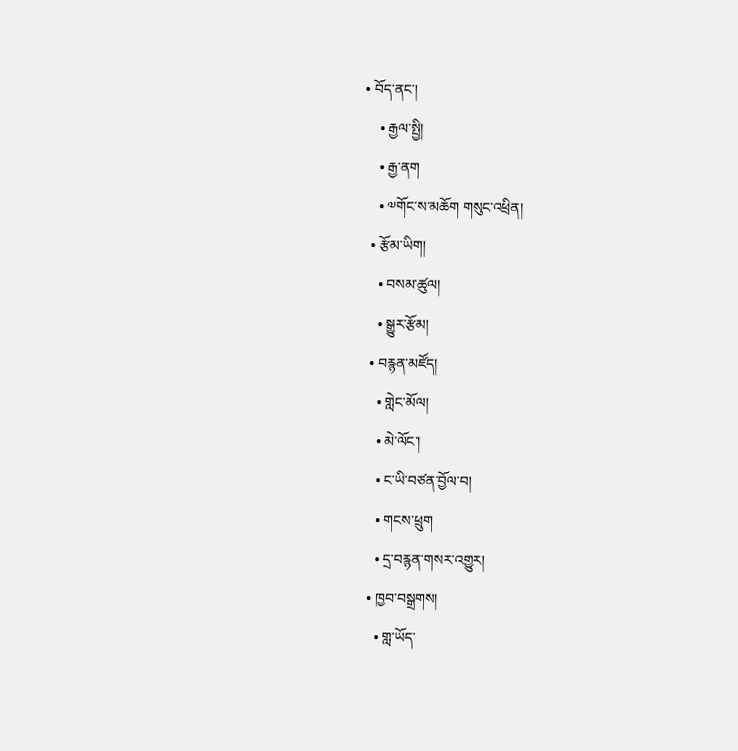• བོད་ནང་།
    • རྒྱལ་སྤྱི།
    • རྒྱ་ནག
    • ༧གོང་ས་མཆོག གསུང་འཕྲིན།
  • རྩོམ་ཡིག།
    • བསམ་ཚུལ།
    • སྒྱུར་རྩོམ།
  • བརྙན་མཛོད།
    • གླེང་མོལ།
    • མེ་ལོང་།
    • ང་ཡི་བཙན་བྱོལ་བ།
    • གངས་ཕྲུག
    • དྲ་བརྙན་གསར་འགྱུར།
  • ཁྱབ་བསྒྲགས།
    • གླ་ཡོད་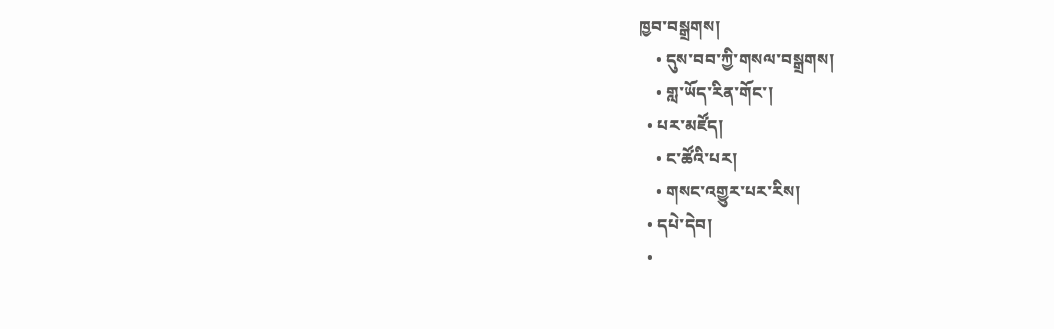ཁྱབ་བསྒྲགས།
    • དུས་བབ་ཀྱི་གསལ་བསྒྲགས།
    • གླ་ཡོད་རིན་གོང་།
  • པར་མཛོད།
    • ང་ཚོའི་པར།
    • གསང་འགྱུར་པར་རིས།
  • དཔེ་དེབ།
  •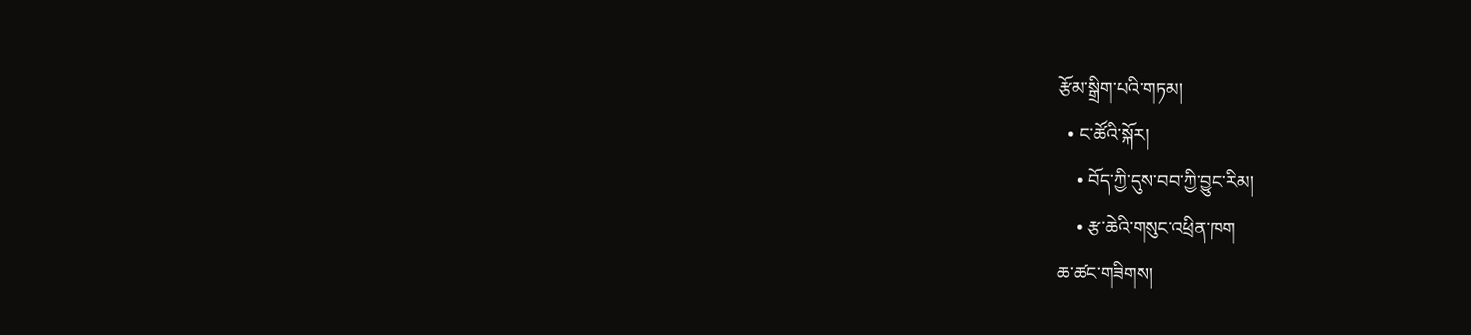རྩོམ་སྒྲིག་པའི་གཏམ།
  • ང་ཚོའི་སྐོར།
    • བོད་ཀྱི་དུས་བབ་ཀྱི་བྱུང་རིམ།
    • རྩ་ཆེའི་གསུང་འཕྲིན་ཁག
ཆ་ཚང་གཟིགས།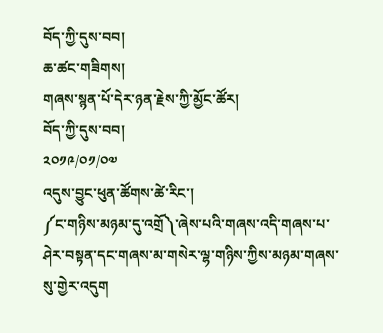བོད་ཀྱི་དུས་བབ།
ཆ་ཚང་གཟིགས།
གཞས་སྙན་པོ་དེར་ཉན་རྗེས་ཀྱི་མྱོང་ཚོར།
བོད་ཀྱི་དུས་བབ།
༢༠༡༩/༠༡/༠༧
འདུས་བྱུང་ཕུན་ཚོགས་ཚེ་རིང་།
༼ང་གཉིས་མཉམ་དུ་འགྲོ༽་ཞེས་པའི་གཞས་འདི་གཞས་པ་ཤེར་བསྟན་དང་གཞས་མ་གསེར་ལྷ་གཉིས་ཀྱིས་མཉམ་གཞས་སུ་གྱེར་འདུག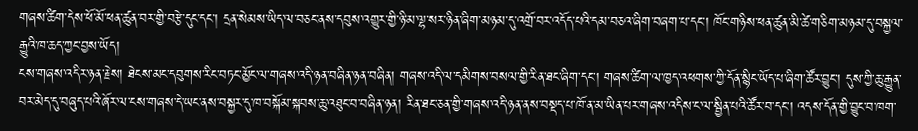གཞས་ཚིག་དེས་ཕོ་མོ་ཕན་ཚུན་བར་གྱི་བརྩེ་དུང་དང་། དྲན་སེམས་ཡིད་ལ་བཅང་ནས་དབུས་འགྱུར་གྱི་ཉི་མ་ལྷ་སར་ཉིན་ཞིག་མཉམ་དུ་འགྲོ་བར་འདོད་པའི་དམ་བཅའ་ཞིག་བཞག་པ་དང་། ཁོང་གཉིས་ཕན་ཚུན་མི་ཚེ་གཅིག་མཉམ་དུ་བསྐྱལ་རྒྱུའི་ཁ་ཆད་ཀྱང་བྱས་ཡོད།
ངས་གཞས་འདིར་ཉན་རྗེས། ཐེངས་མང་དབུགས་རིང་བཏང་མྱོང་ལ་གཞས་འདི་ཉན་བཞིན་ཉན་བཞིན། གཞས་འདི་ལ་དམིགས་བསལ་གྱི་རིན་ཐང་ཞིག་དང་། གཞས་ཚིག་ལ་ཁྱད་འཕགས་ཀྱི་དོན་སྙིང་ཡོད་པ་ཞིག་ཚོར་བྱུང་། དུས་ཀྱི་ཆུ་རྒྱུན་བར་མེད་དུ་བཞུད་པའི་ཞོར་ལ་ངས་གཞས་དེ་ཡང་ནས་བསྐྱར་དུ་ཁ་བསྐོམ་སྐབས་ཆུ་འཐུང་བ་བཞིན་ཉན། རིན་ཐང་ཅན་གྱི་གཞས་འདི་ཉན་ནས་བསྡད་པ་ཁོ་ན་མ་ཡིན་པར་གཞས་འདིས་ང་ལ་སྦྱིན་པའི་ཚོར་བ་དང་། འདས་དོན་གྱི་བྱུང་བ་ཁག་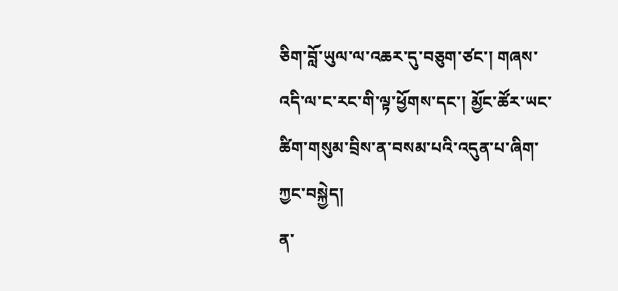ཅིག་བློ་ཡུལ་ལ་འཆར་དུ་བཅུག་ཙང་། གཞས་འདི་ལ་ང་རང་གི་ལྟ་ཕྱོགས་དང་། མྱོང་ཚོར་ཡང་ཚིག་གསུམ་བྲིས་ན་བསམ་པའི་འདུན་པ་ཞིག་ཀྱང་བསྐྱེད།
ན་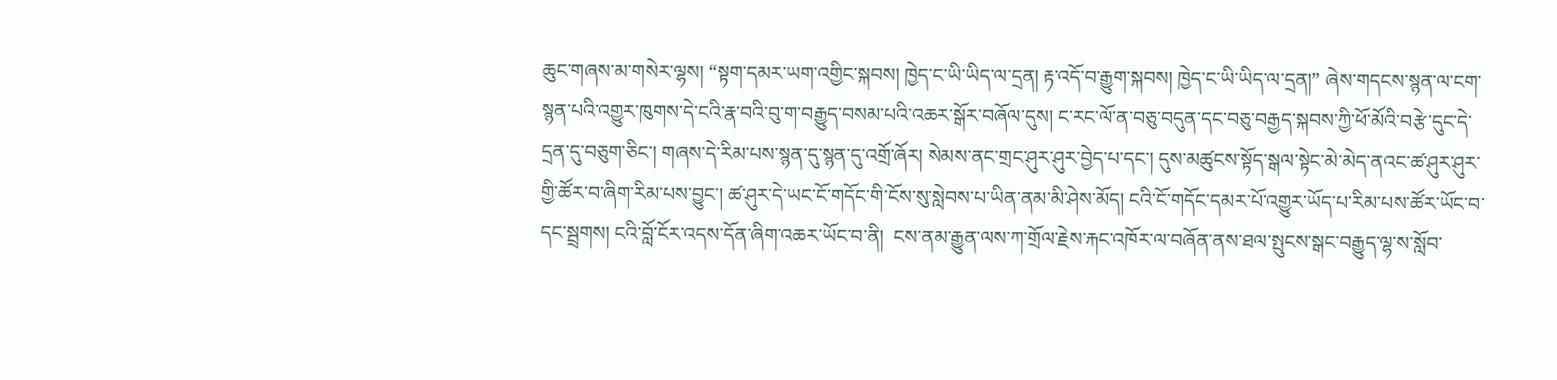ཆུང་གཞས་མ་གསེར་ལྷས། “སྟག་དམར་ཡག་འགྱིང་སྐབས། ཁྱེད་ང་ཡི་ཡིད་ལ་དྲན། རྟ་འདོ་བ་རྒྱུག་སྐབས། ཁྱེད་ང་ཡི་ཡིད་ལ་དྲན།” ཞེས་གདངས་སྙན་ལ་ངག་སྙན་པའི་འགྱུར་ཁུགས་དེ་ངའི་རྣ་བའི་བུ་ག་བརྒྱུད་བསམ་པའི་འཆར་སྒོར་བཞོལ་དུས། ང་རང་ལོ་ན་བཅུ་བདུན་དང་བཅུ་བརྒྱད་སྐབས་ཀྱི་ཕོ་མོའི་བརྩེ་དུང་དེ་དྲན་དུ་བཅུག་ཅིང་། གཞས་དེ་རིམ་པས་སྙན་དུ་སྙན་དུ་འགྲོ་ཞོར། སེམས་ནང་གྲང་ཤུར་ཤུར་བྱེད་པ་དང་། དུས་མཚུངས་སྟོད་སྒལ་སྟེང་མེ་མེད་ནའང་ཚ་ཤུར་ཤུར་གྱི་ཚོར་བ་ཞིག་རིམ་པས་བྱུང་། ཚ་ཤུར་དེ་ཡང་ངོ་གདོང་གི་ངོས་སུ་སླེབས་པ་ཡིན་ནམ་མི་ཤེས་མོད། ངའི་ངོ་གདོང་དམར་པོ་འགྱུར་ཡོད་པ་རིམ་པས་ཚོར་ཡོང་བ་དང་སྦྲགས། ངའི་བློ་ངོར་འདས་དོན་ཞིག་འཆར་ཡོང་བ་ནི།  ངས་ནམ་རྒྱུན་ལས་ཀ་གྲོལ་རྗེས་རྐང་འཁོར་ལ་བཞོན་ནས་ཐལ་སྤུངས་སྒང་བརྒྱུད་ལྷ་ས་སློབ་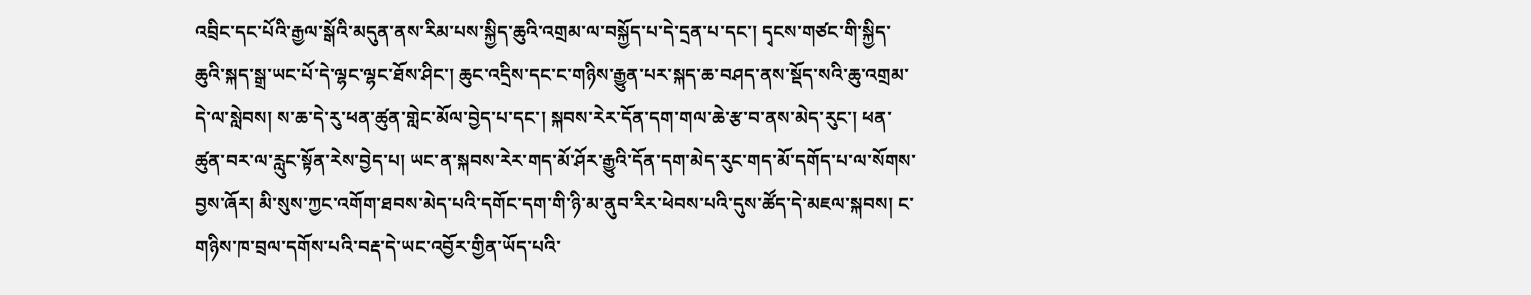འབྲིང་དང་པོའི་རྒྱལ་སྒོའི་མདུན་ནས་རིམ་པས་སྐྱིད་ཆུའི་འགྲམ་ལ་བསྐྱོད་པ་དེ་དྲན་པ་དང་། དྭངས་གཙང་གི་སྐྱིད་ཆུའི་སྐད་སྒྲ་ཡང་པོ་དེ་ལྷང་ལྷང་ཐོས་ཤིང་། ཆུང་འདྲིས་དང་ང་གཉིས་རྒྱུན་པར་སྐད་ཆ་བཤད་ནས་སྡོད་སའི་ཆུ་འགྲམ་དེ་ལ་སླེབས། ས་ཆ་དེ་རུ་ཕན་ཚུན་གླེང་མོལ་བྱེད་པ་དང་། སྐབས་རེར་དོན་དག་གལ་ཆེ་རྩ་བ་ནས་མེད་རུང་། ཕན་ཚུན་བར་ལ་རླུང་སྟོན་རེས་བྱེད་པ། ཡང་ན་སྐབས་རེར་གད་མོ་ཤོར་རྒྱུའི་དོན་དག་མེད་རུང་གད་མོ་དགོད་པ་ལ་སོགས་བྱས་ཞོར། མི་སུས་ཀྱང་འགོག་ཐབས་མེད་པའི་དགོང་དག་གི་ཉི་མ་ནུབ་རིར་ཕེབས་པའི་དུས་ཚོད་དེ་མཇལ་སྐབས། ང་གཉིས་ཁ་བྲལ་དགོས་པའི་བརྡ་དེ་ཡང་འབྱོར་གྱིན་ཡོད་པའི་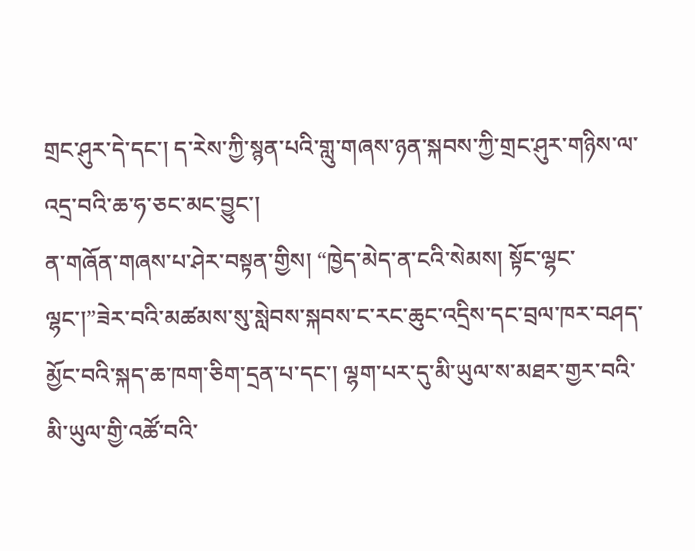གྲང་ཤུར་དེ་དང་། ད་རེས་ཀྱི་སྙན་པའི་གླུ་གཞས་ཉན་སྐབས་ཀྱི་གྲང་ཤུར་གཉིས་ལ་འདྲ་བའི་ཆ་ཧ་ཅང་མང་བྱུང་།
ན་གཞོན་གཞས་པ་ཤེར་བསྟན་གྱིས། “ཁྱེད་མེད་ན་ངའི་སེམས། སྟོང་ལྷང་ལྷང་།”ཟེར་བའི་མཚམས་སུ་སླེབས་སྐབས་ང་རང་ཆུང་འདྲིས་དང་བྲལ་ཁར་བཤད་མྱོང་བའི་སྐད་ཆ་ཁག་ཅིག་དྲན་པ་དང་། ལྷག་པར་དུ་མི་ཡུལ་ས་མཐར་གྱར་བའི་མི་ཡུལ་གྱི་འཚོ་བའི་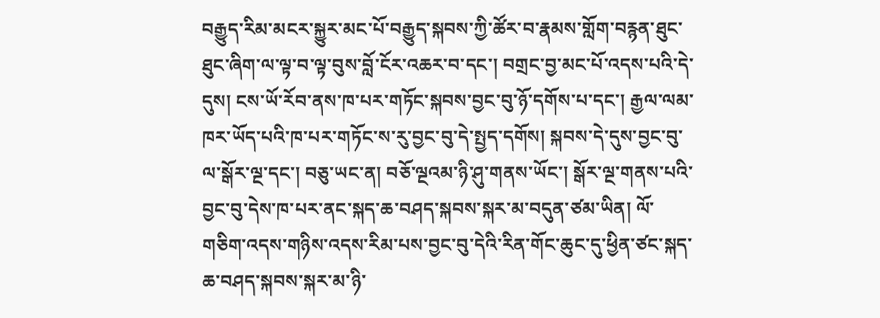བརྒྱུད་རིམ་མངར་སྐྱུར་མང་པོ་བརྒྱུད་སྐབས་ཀྱི་ཚོར་བ་རྣམས་གློག་བརྙན་ཐུང་ཐུང་ཞིག་ལ་ལྟ་བ་ལྟ་བུས་བློ་ངོར་འཆར་བ་དང་། བགྲང་བྱ་མང་པོ་འདས་པའི་དེ་དུས། ངས་ཡོ་རོབ་ནས་ཁ་པར་གཏོང་སྐབས་བྱང་བུ་ཉོ་དགོས་པ་དང་། རྒྱལ་ལམ་ཁར་ཡོད་པའི་ཁ་པར་གཏོང་ས་རུ་བྱང་བུ་དེ་སྤྱད་དགོས། སྐབས་དེ་དུས་བྱང་བུ་ལ་སྒོར་ལྔ་དང་། བཅུ་ཡང་ན། བཅོ་ལྔའམ་ཉི་ཤུ་གནས་ཡོང་། སྒོར་ལྔ་གནས་པའི་བྱང་བུ་དེས་ཁ་པར་ནང་སྐད་ཆ་བཤད་སྐབས་སྐར་མ་བདུན་ཙམ་ཡིན། ལོ་གཅིག་འདས་གཉིས་འདས་རིམ་པས་བྱང་བུ་དེའི་རིན་གོང་ཆུང་དུ་ཕྱིན་ཙང་སྐད་ཆ་བཤད་སྐབས་སྐར་མ་ཉི་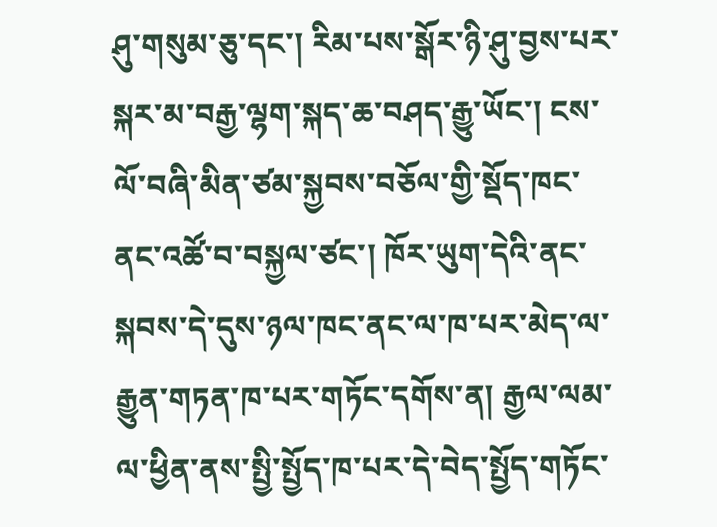ཤུ་གསུམ་ཅུ་དང་། རིམ་པས་སྒོར་ཉི་ཤུ་བྱས་པར་སྐར་མ་བརྒྱ་ལྷག་སྐད་ཆ་བཤད་རྒྱུ་ཡོང་། ངས་ལོ་བཞི་མིན་ཙམ་སྐྱབས་བཅོལ་གྱི་སྡོད་ཁང་ནང་འཚོ་བ་བསྐྱལ་ཙང་། ཁོར་ཡུག་དེའི་ནང་སྐབས་དེ་དུས་ཉལ་ཁང་ནང་ལ་ཁ་པར་མེད་ལ་རྒྱུན་གཏན་ཁ་པར་གཏོང་དགོས་ན། རྒྱལ་ལམ་ལ་ཕྱིན་ནས་སྤྱི་སྤྱོད་ཁ་པར་དེ་བེད་སྤྱོད་གཏོང་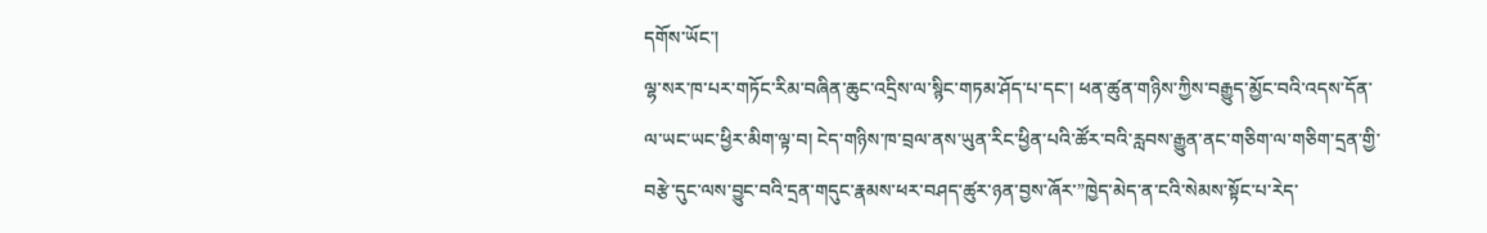དགོས་ཡོང་།
ལྷ་སར་ཁ་པར་གཏོང་རིམ་བཞིན་ཆུང་འདྲིས་ལ་སྙིང་གཏམ་ཤོད་པ་དང་། ཕན་ཚུན་གཉིས་ཀྱིས་བརྒྱུད་མྱོང་བའི་འདས་དོན་ལ་ཡང་ཡང་ཕྱིར་མིག་ལྟ་བ། ངེད་གཉིས་ཁ་བྲལ་ནས་ཡུན་རིང་ཕྱིན་པའི་ཚོར་བའི་རླབས་རྒྱུན་ནང་གཅིག་ལ་གཅིག་དྲན་གྱི་བརྩེ་དུང་ལས་བྱུང་བའི་དྲན་གདུང་རྣམས་ཕར་བཤད་ཚུར་ཉན་བྱས་ཞོར་”ཁྱེད་མེད་ན་ངའི་སེམས་སྟོང་པ་རེད་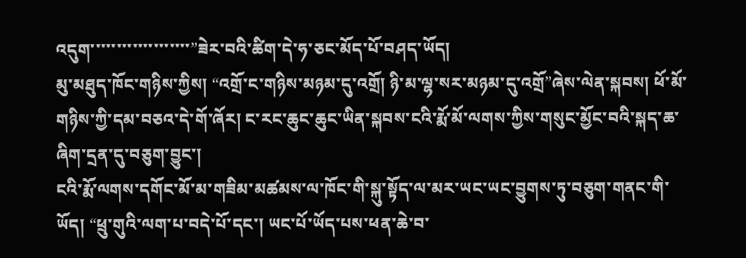འདུག་་་་་་་་་་་་་་་་་་་”ཟེར་བའི་ཚིག་དེ་ཧ་ཅང་མོད་པོ་བཤད་ཡོད།
མུ་མཐུད་ཁོང་གཉིས་ཀྱིས། “འགྲོ་ང་གཉིས་མཉམ་དུ་འགྲོ། ཉི་མ་ལྷ་སར་མཉམ་དུ་འགྲོ”ཞེས་ལེན་སྐབས། ཕོ་མོ་གཉིས་ཀྱི་དམ་བཅའ་དེ་གོ་ཞོར། ང་རང་ཆུང་ཆུང་ཡིན་སྐབས་ངའི་རྨོ་མོ་ལགས་ཀྱིས་གསུང་མྱོང་བའི་སྐད་ཆ་ཞིག་དྲན་དུ་བཅུག་བྱུང་།
ངའི་རྨོ་ལགས་དགོང་མོ་མ་གཟིམ་མཚམས་ལ་ཁོང་གི་སྐུ་སྟོད་ལ་མར་ཡང་ཡང་བྱུགས་ཏུ་བཅུག་གནང་གི་ཡོད། “ཕྲུ་གུའི་ལག་པ་བདེ་པོ་དང་། ཡང་པོ་ཡོད་པས་ཕན་ཆེ་བ་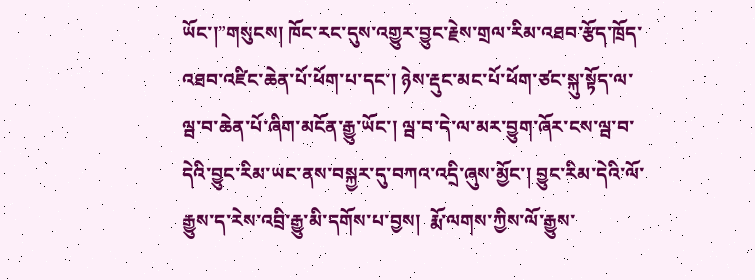ཡོང་།”གསུངས། ཁོང་རང་དུས་འགྱུར་བྱུང་རྗེས་གྲལ་རིམ་འཐབ་རྩོད་ཁྲོད་འཐབ་འཛིང་ཆེན་པོ་ཕོག་པ་དང་། ཉེས་རྡུང་མང་པོ་ཕོག་ཙང་སྐུ་སྟོད་ལ་ལྦ་བ་ཆེན་པོ་ཞིག་མངོན་རྒྱུ་ཡོང་། ལྦ་བ་དེ་ལ་མར་བྱུག་ཞོར་ངས་ལྦ་བ་དེའི་བྱུང་རིམ་ཡང་ནས་བསྐྱར་དུ་བཀའ་འདྲི་ཞུས་མྱོང་། བྱུང་རིམ་དེའི་ལོ་རྒྱུས་ད་རེས་འབྲི་རྒྱུ་མི་དགོས་པ་བྱས།  རྨོ་ལགས་ཀྱིས་ལོ་རྒྱུས་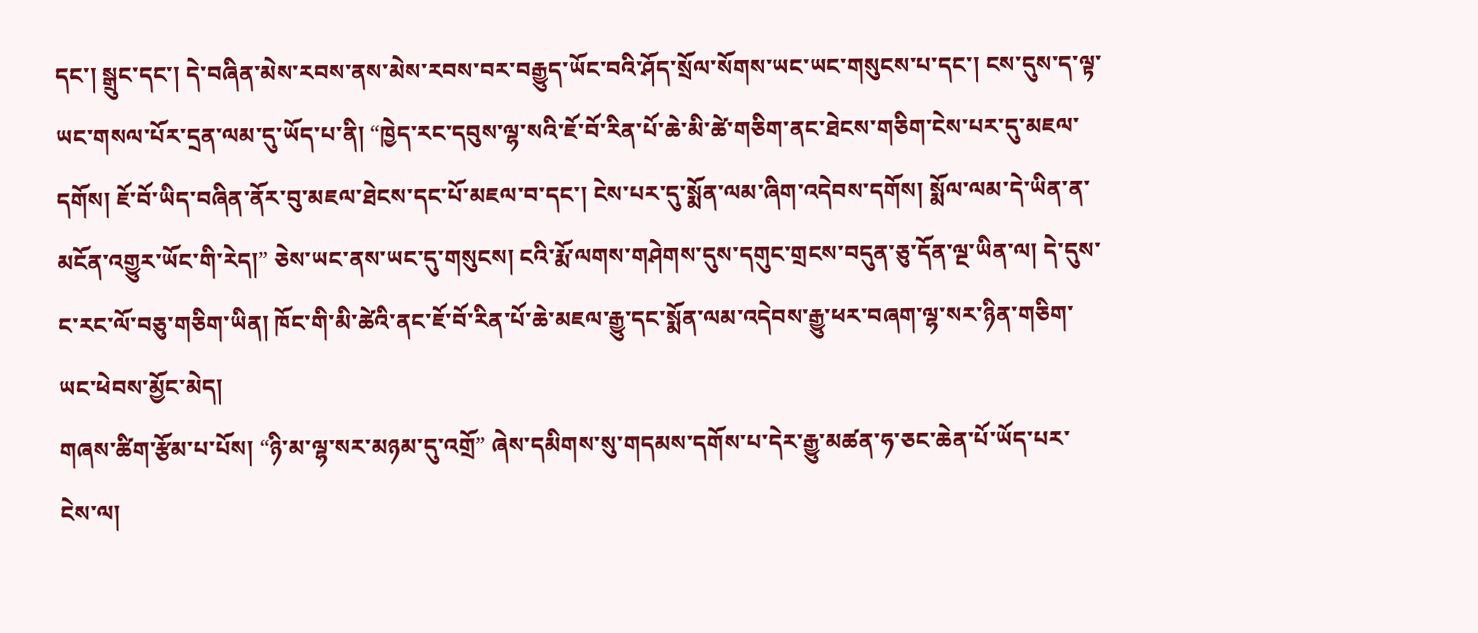དང་། སྒྲུང་དང་། དེ་བཞིན་མེས་རབས་ནས་མེས་རབས་བར་བརྒྱུད་ཡོང་བའི་ཤོད་སྲོལ་སོགས་ཡང་ཡང་གསུངས་པ་དང་། ངས་དུས་ད་ལྟ་ཡང་གསལ་པོར་དྲན་ལམ་དུ་ཡོད་པ་ནི། “ཁྱེད་རང་དབུས་ལྷ་སའི་ཇོ་བོ་རིན་པོ་ཆེ་མི་ཚེ་གཅིག་ནང་ཐེངས་གཅིག་ངེས་པར་དུ་མཇལ་དགོས། ཇོ་བོ་ཡིད་བཞིན་ནོར་བུ་མཇལ་ཐེངས་དང་པོ་མཇལ་བ་དང་། ངེས་པར་དུ་སྨོན་ལམ་ཞིག་འདེབས་དགོས། སྨོལ་ལམ་དེ་ཡིན་ན་མངོན་འགྱུར་ཡོང་གི་རེད།” ཅེས་ཡང་ནས་ཡང་དུ་གསུངས། ངའི་རྨོ་ལགས་གཤེགས་དུས་དགུང་གྲངས་བདུན་ཅུ་དོན་ལྔ་ཡིན་ལ། དེ་དུས་ང་རང་ལོ་བཅུ་གཅིག་ཡིན། ཁོང་གི་མི་ཚེའི་ནང་ཇོ་བོ་རིན་པོ་ཆེ་མཇལ་རྒྱུ་དང་སྨོན་ལམ་འདེབས་རྒྱུ་ཕར་བཞག་ལྷ་སར་ཉིན་གཅིག་ཡང་ཕེབས་མྱོང་མེད།
གཞས་ཚིག་རྩོམ་པ་པོས། “ཉི་མ་ལྷ་སར་མཉམ་དུ་འགྲོ” ཞེས་དམིགས་སུ་གདམས་དགོས་པ་དེར་རྒྱུ་མཚན་ཧ་ཅང་ཆེན་པོ་ཡོད་པར་ངེས་ལ།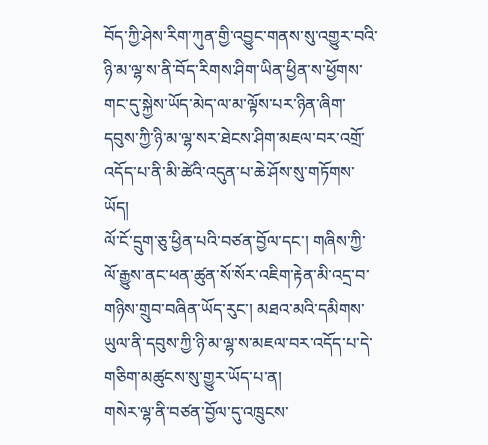བོད་ཀྱི་ཤེས་རིག་ཀུན་གྱི་འབྱུང་གནས་སུ་འགྱུར་བའི་ཉི་མ་ལྷ་ས་ནི་བོད་རིགས་ཤིག་ཡིན་ཕྱིན་ས་ཕྱོགས་གང་དུ་སྐྱེས་ཡོད་མེད་ལ་མ་ལྟོས་པར་ཉིན་ཞིག་དབུས་ཀྱི་ཉི་མ་ལྷ་སར་ཐེངས་ཤིག་མཇལ་བར་འགྲོ་འདོད་པ་ནི་མི་ཚེའི་འདུན་པ་ཆེ་ཤོས་སུ་གཏོགས་ཡོད།
ལོ་ངོ་དྲུག་ཅུ་ཕྱིན་པའི་བཙན་བྱོལ་དང་། གཞིས་ཀྱི་ལོ་རྒྱུས་ནང་ཕན་ཚུན་སོ་སོར་འཇིག་རྟེན་མི་འདྲ་བ་གཉིས་གྲུབ་བཞིན་ཡོད་རུང་། མཐའ་མའི་དམིགས་ཡུལ་ནི་དབུས་ཀྱི་ཉི་མ་ལྷ་ས་མཇལ་བར་འདོད་པ་དེ་གཅིག་མཚུངས་སུ་གྱུར་ཡོད་པ་ན།
གསེར་ལྷ་ནི་བཙན་བྱོལ་དུ་འཁྲུངས་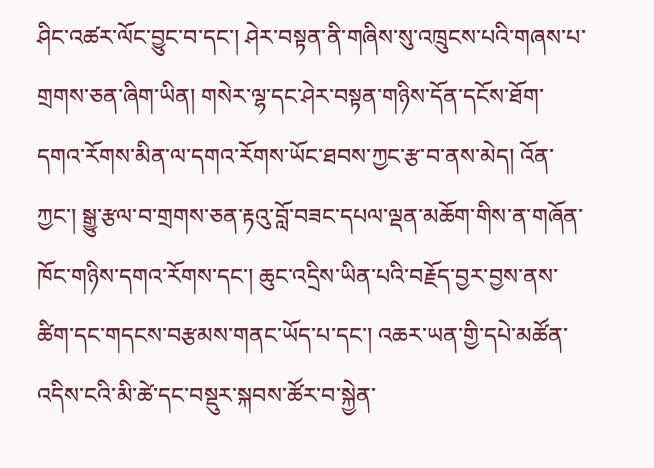ཤིང་འཚར་ལོང་བྱུང་བ་དང་། ཤེར་བསྟན་ནི་གཞིས་སུ་འཁྲུངས་པའི་གཞས་པ་གྲགས་ཅན་ཞིག་ཡིན། གསེར་ལྷ་དང་ཤེར་བསྟན་གཉིས་དོན་དངོས་ཐོག་དགའ་རོགས་མིན་ལ་དགའ་རོགས་ཡོང་ཐབས་ཀྱང་རྩ་བ་ནས་མེད། འོན་ཀྱང་། སྒྱུ་རྩལ་བ་གྲགས་ཅན་རྟའུ་བློ་བཟང་དཔལ་ལྡན་མཆོག་གིས་ན་གཞོན་ཁོང་གཉིས་དགའ་རོགས་དང་། ཆུང་འདྲིས་ཡིན་པའི་བརྗོད་བྱར་བྱས་ནས་ཚིག་དང་གདངས་བརྩམས་གནང་ཡོད་པ་དང་། འཆར་ཡན་གྱི་དཔེ་མཚོན་འདིས་ངའི་མི་ཚེ་དང་བསྡུར་སྐབས་ཚོར་བ་སྐྱེན་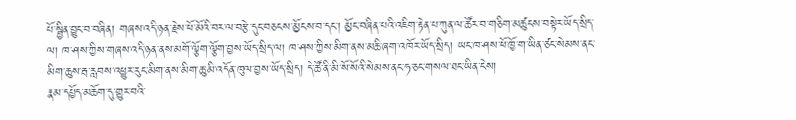པོ་སྦྱིན་བྱུང་བ་བཞིན། གཞས་འདི་ཉན་རྗེས་ཕོ་མོའི་བར་ལ་བརྩེ་དུང་བཅངས་མྱོངས་བ་དང་། མྱོང་བཞིན་པའི་འཇིག་རྟེན་པ་ཀུན་ལ་ཚོར་བ་གཅིག་མཚུངས་བསྟེར་ཡོད་སྲིད་ལ། ཁ་ཤས་ཀྱིས་གཞས་འདི་ཉན་ནས་མགོ་ལྕོག་ལྕོག་བྱས་ཡོད་སྲིད་ལ། ཁ་ཤས་ཀྱིས་མིག་ནས་མཆི་ཞག་འཁོར་ཡོད་སྲིད། ཡང་ཁ་ཤས་ཕོ་ཁྱོ་ག་ཡིན་ཙང་སེམས་ནང་མིག་ཆུས་རྦ་རླབས་འཕྱུར་རུང་མིག་ནས་མིག་ཆུ་མི་འདོན་ཁུལ་བྱས་ཡོད་སྲིད། དེ་ཚོ་ནི་མི་སོ་སོའི་སེམས་ནང་ཧ་ཅང་གསལ་ཐང་ཡིན་ངེས།
རྣམ་དཔྱོད་མཆོག་དུ་གྱུར་བའི་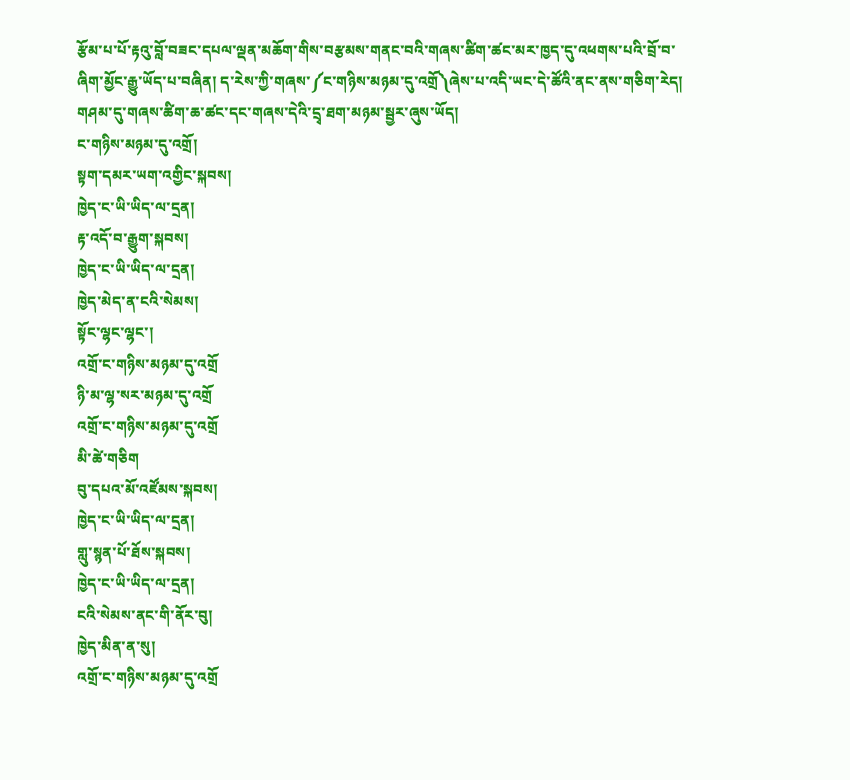རྩོམ་པ་པོ་རྟའུ་བློ་བཟང་དཔལ་ལྡན་མཆོག་གིས་བརྩམས་གནང་བའི་གཞས་ཚིག་ཚང་མར་ཁྱད་དུ་འཕགས་པའི་བྲོ་བ་ཞིག་མྱོང་རྒྱུ་ཡོད་པ་བཞིན། ད་རེས་ཀྱི་གཞས་༼ང་གཉིས་མཉམ་དུ་འགྲོ༽ཞེས་པ་འདི་ཡང་དེ་ཚོའི་ནང་ནས་གཅིག་རེད།
གཤམ་དུ་གཞས་ཚིག་ཆ་ཚང་དང་གཞས་དེའི་དྲྭ་ཐག་མཉམ་སྦྱར་ཞུས་ཡོད།
ང་གཉིས་མཉམ་དུ་འགྲོ།
སྟག་དམར་ཡག་འགྱིང་སྐབས།
ཁྱེད་ང་ཡི་ཡིད་ལ་དྲན།
རྟ་འདོ་བ་རྒྱུག་སྐབས།
ཁྱེད་ང་ཡི་ཡིད་ལ་དྲན།
ཁྱེད་མེད་ན་ངའི་སེམས།
སྟོང་ལྷང་ལྷང་།
འགྲོ་ང་གཉིས་མཉམ་དུ་འགྲོ
ཉི་མ་ལྷ་སར་མཉམ་དུ་འགྲོ
འགྲོ་ང་གཉིས་མཉམ་དུ་འགྲོ
མི་ཚེ་གཅིག
བུ་དཔའ་མོ་འཛོམས་སྐབས།
ཁྱེད་ང་ཡི་ཡིད་ལ་དྲན།
གླུ་སྙན་པོ་ཐོས་སྐབས།
ཁྱེད་ང་ཡི་ཡིད་ལ་དྲན།
ངའི་སེམས་ནང་གི་ནོར་བུ།
ཁྱེད་མིན་ན་སུ།
འགྲོ་ང་གཉིས་མཉམ་དུ་འགྲོ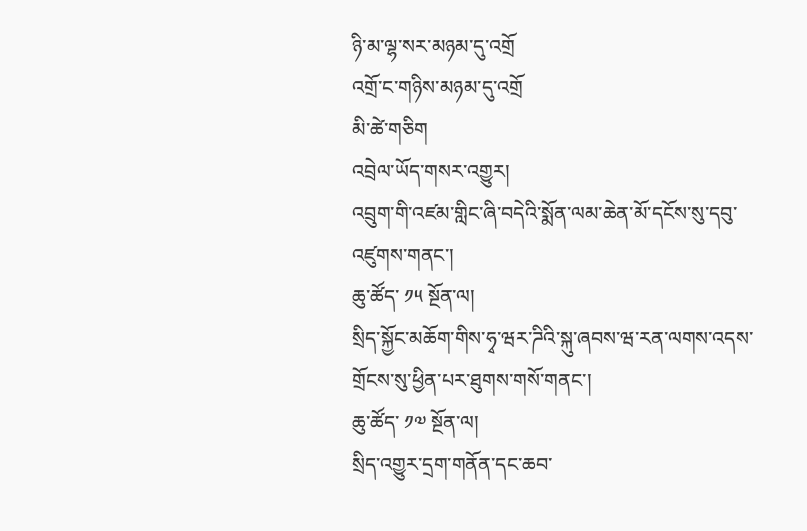ཉི་མ་ལྷ་སར་མཉམ་དུ་འགྲོ
འགྲོ་ང་གཉིས་མཉམ་དུ་འགྲོ
མི་ཚེ་གཅིག
འབྲེལ་ཡོད་གསར་འགྱུར།
འབྲུག་གི་འཛམ་གླིང་ཞི་བདེའི་སྨོན་ལམ་ཆེན་མོ་དངོས་སུ་དབུ་འཛུགས་གནང་།
ཆུ་ཚོད་ ༡༥ སྔོན་ལ།
སྲིད་སྐྱོང་མཆོག་གིས་ཧྭ་ཝར་ཌིའི་སྐུ་ཞབས་ཝ་རན་ལགས་འདས་གྲོངས་སུ་ཕྱིན་པར་ཐུགས་གསོ་གནང་།
ཆུ་ཚོད་ ༡༧ སྔོན་ལ།
སྲིད་འགྱུར་དྲག་གནོན་དང་ཆབ་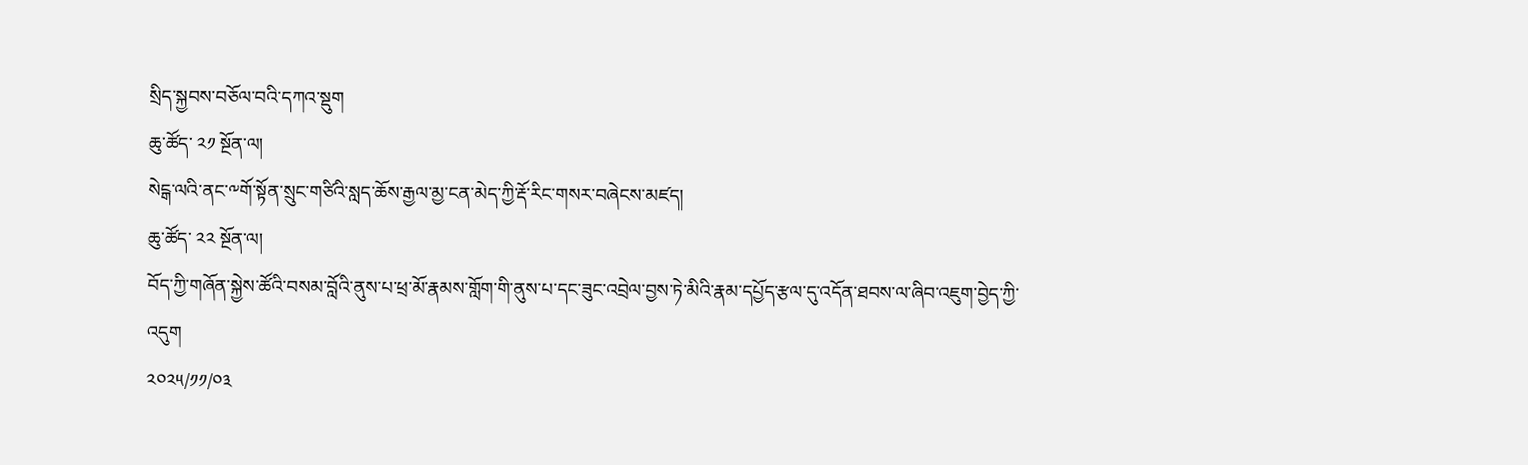སྲིད་སྐྱབས་བཅོལ་བའི་དཀའ་སྡུག
ཆུ་ཚོད་ ༢༡ སྔོན་ལ།
སེངྒ་ལའི་ནང་༸གོ་སྟོན་སྲུང་གཙིའི་སླད་ཆོས་རྒྱལ་མྱ་ངན་མེད་ཀྱི་རྡོ་རིང་གསར་བཞེངས་མཛད།
ཆུ་ཚོད་ ༢༢ སྔོན་ལ།
བོད་ཀྱི་གཞོན་སྐྱེས་ཚོའི་བསམ་བློའི་ནུས་པ་ཕྲ་མོ་རྣམས་གློག་གི་ནུས་པ་དང་ཟུང་འབྲེལ་བྱས་ཏེ་མིའི་རྣམ་དཔྱོད་རྩལ་དུ་འདོན་ཐབས་ལ་ཞིབ་འཇུག་བྱེད་ཀྱི་འདུག
༢༠༢༥/༡༡/༠༣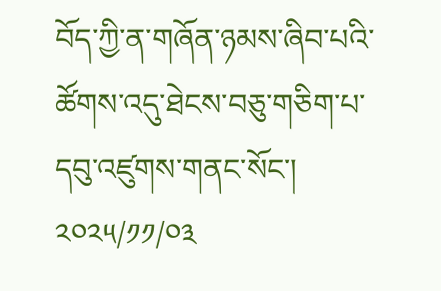བོད་ཀྱི་ན་གཞོན་ཉམས་ཞིབ་པའི་ཚོགས་འདུ་ཐེངས་བཅུ་གཅིག་པ་དབུ་འཛུགས་གནང་སོང་།
༢༠༢༥/༡༡/༠༣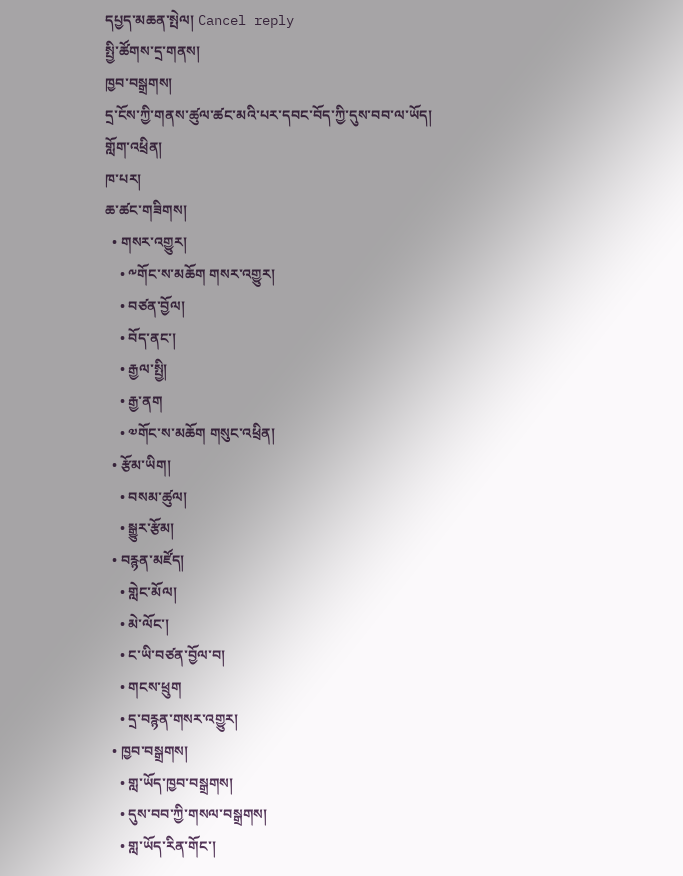དཔྱད་མཆན་སྤེལ། Cancel reply
སྤྱི་ཚོགས་དྲ་གནས།
ཁྱབ་བསྒྲགས།
དྲ་ངོས་ཀྱི་གནས་ཚུལ་ཚང་མའི་པར་དབང་བོད་ཀྱི་དུས་བབ་ལ་ཡོད།
གློག་འཕྲིན།
ཁ་པར།
ཆ་ཚང་གཟིགས།
  • གསར་འགྱུར།
    • ༸གོང་ས་མཆོག གསར་འགྱུར།
    • བཙན་བྱོལ།
    • བོད་ནང་།
    • རྒྱལ་སྤྱི།
    • རྒྱ་ནག
    • ༧གོང་ས་མཆོག གསུང་འཕྲིན།
  • རྩོམ་ཡིག།
    • བསམ་ཚུལ།
    • སྒྱུར་རྩོམ།
  • བརྙན་མཛོད།
    • གླེང་མོལ།
    • མེ་ལོང་།
    • ང་ཡི་བཙན་བྱོལ་བ།
    • གངས་ཕྲུག
    • དྲ་བརྙན་གསར་འགྱུར།
  • ཁྱབ་བསྒྲགས།
    • གླ་ཡོད་ཁྱབ་བསྒྲགས།
    • དུས་བབ་ཀྱི་གསལ་བསྒྲགས།
    • གླ་ཡོད་རིན་གོང་།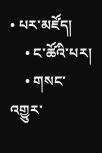• པར་མཛོད།
    • ང་ཚོའི་པར།
    • གསང་འགྱུར་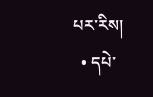པར་རིས།
  • དཔེ་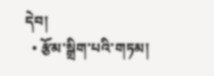དེབ།
  • རྩོམ་སྒྲིག་པའི་གཏམ།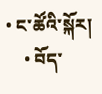• ང་ཚོའི་སྐོར།
    • བོད་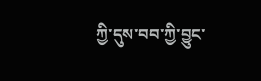ཀྱི་དུས་བབ་ཀྱི་བྱུང་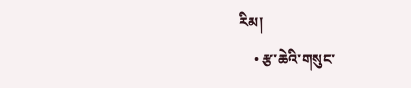རིམ།
    • རྩ་ཆེའི་གསུང་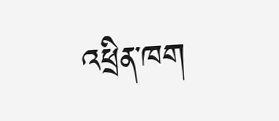འཕྲིན་ཁག